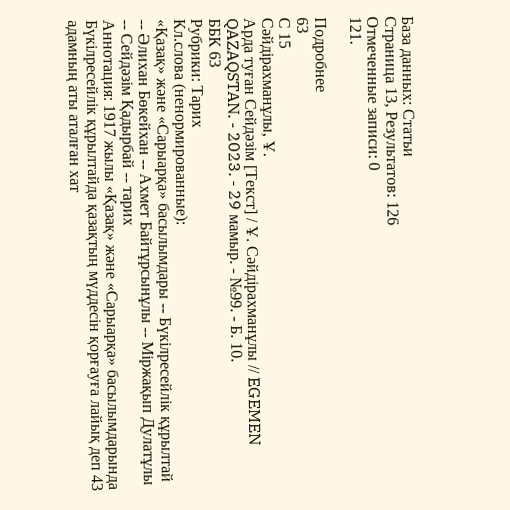База данных: Статьи
Страница 13, Результатов: 126
Отмеченные записи: 0
121.

Подробнее
63
С 15
Сәйдірахманұлы, Ұ.
Арда туған Сейдәзім [Текст] / Ұ. Сәйдірахманұлы // EGEMEN QAZAQSTAN. - 2023. - 29 мамыр. - №99. - Б. 10.
ББК 63
Рубрики: Тарих
Кл.слова (ненормированные):
«Қазақ» және «Сарыарқа» басылымдары -- Бүкілресейлік құрылтай -- Әлихан Бөкейхан -- Ахмет Байтұрсынұлы -- Міржақып Дулатұлы -- Сейдәзім Қадырбай -- тарих
Аннотация: 1917 жылы «Қазақ» және «Сарыарқа» басылымдарында Бүкілресейлік құрылтайда қазақтың мүддесін қорғауға лайық деп 43 адамның аты аталған хат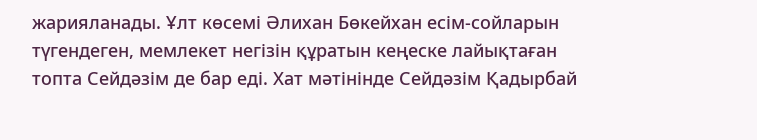жарияланады. Ұлт көсемі Әлихан Бөкейхан есім-сойларын түгендеген, мемлекет негізін құратын кеңеске лайықтаған топта Сейдәзім де бар еді. Хат мәтінінде Сейдәзім Қадырбай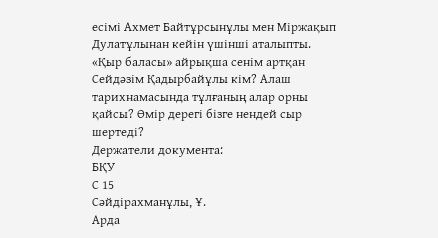есімі Ахмет Байтұрсынұлы мен Міржақып Дулатұлынан кейін үшінші аталыпты. «Қыр баласы» айрықша сенім артқан Сейдәзім Қадырбайұлы кім? Алаш тарихнамасында тұлғаның алар орны қайсы? Өмір дерегі бізге нендей сыр шертеді?
Держатели документа:
БҚУ
С 15
Сәйдірахманұлы, Ұ.
Арда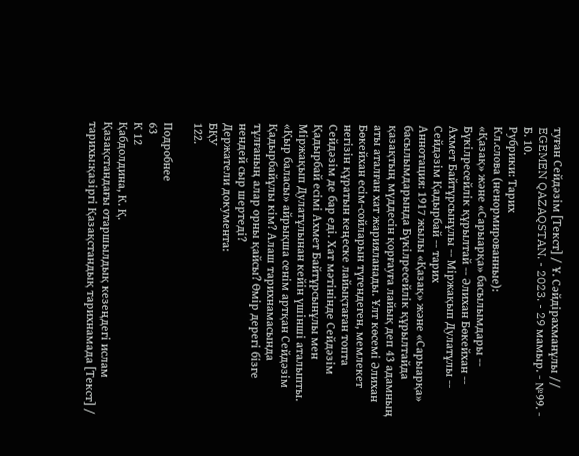туған Сейдәзім [Текст] / Ұ. Сәйдірахманұлы // EGEMEN QAZAQSTAN. - 2023. - 29 мамыр. - №99. - Б. 10.
Рубрики: Тарих
Кл.слова (ненормированные):
«Қазақ» және «Сарыарқа» басылымдары -- Бүкілресейлік құрылтай -- Әлихан Бөкейхан -- Ахмет Байтұрсынұлы -- Міржақып Дулатұлы -- Сейдәзім Қадырбай -- тарих
Аннотация: 1917 жылы «Қазақ» және «Сарыарқа» басылымдарында Бүкілресейлік құрылтайда қазақтың мүддесін қорғауға лайық деп 43 адамның аты аталған хат жарияланады. Ұлт көсемі Әлихан Бөкейхан есім-сойларын түгендеген, мемлекет негізін құратын кеңеске лайықтаған топта Сейдәзім де бар еді. Хат мәтінінде Сейдәзім Қадырбай есімі Ахмет Байтұрсынұлы мен Міржақып Дулатұлынан кейін үшінші аталыпты. «Қыр баласы» айрықша сенім артқан Сейдәзім Қадырбайұлы кім? Алаш тарихнамасында тұлғаның алар орны қайсы? Өмір дерегі бізге нендей сыр шертеді?
Держатели документа:
БҚУ
122.

Подробнее
63
К 12
Қабдолдина, К. Қ.
Қазақстандағы отаршылдық кезеңдегі ислам тарихы:қазіргі Қазақстандық тарихнамада [Текст] /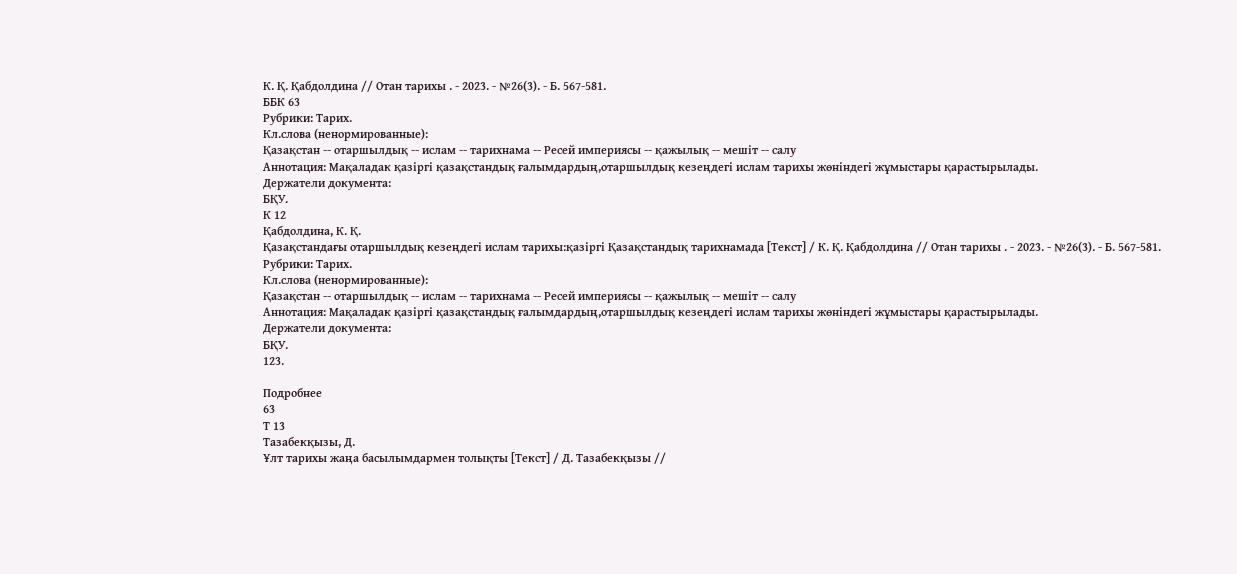К. Қ. Қабдолдина // Отан тарихы . - 2023. - №26(3). - Б. 567-581.
ББК 63
Рубрики: Тарих.
Кл.слова (ненормированные):
Қазақстан -- отаршылдық -- ислам -- тарихнама -- Ресей империясы -- қажылық -- мешіт -- салу
Аннотация: Мақаладак қазіргі қазақстандық ғалымдардың,отаршылдық кезеңдегі ислам тарихы жөніндегі жұмыстары қарастырылады.
Держатели документа:
БҚУ.
К 12
Қабдолдина, К. Қ.
Қазақстандағы отаршылдық кезеңдегі ислам тарихы:қазіргі Қазақстандық тарихнамада [Текст] / К. Қ. Қабдолдина // Отан тарихы . - 2023. - №26(3). - Б. 567-581.
Рубрики: Тарих.
Кл.слова (ненормированные):
Қазақстан -- отаршылдық -- ислам -- тарихнама -- Ресей империясы -- қажылық -- мешіт -- салу
Аннотация: Мақаладак қазіргі қазақстандық ғалымдардың,отаршылдық кезеңдегі ислам тарихы жөніндегі жұмыстары қарастырылады.
Держатели документа:
БҚУ.
123.

Подробнее
63
Т 13
Тазабекқызы, Д.
Ұлт тарихы жаңа басылымдармен толықты [Текст] / Д. Тазабекқызы //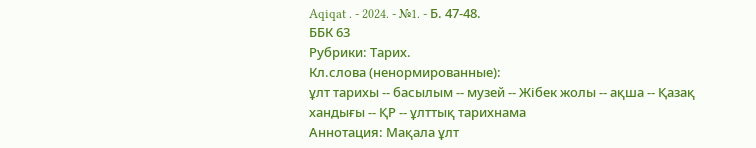Aqiqat . - 2024. - №1. - Б. 47-48.
ББК 63
Рубрики: Тарих.
Кл.слова (ненормированные):
ұлт тарихы -- басылым -- музей -- Жібек жолы -- ақша -- Қазақ хандығы -- ҚР -- ұлттық тарихнама
Аннотация: Мақала ұлт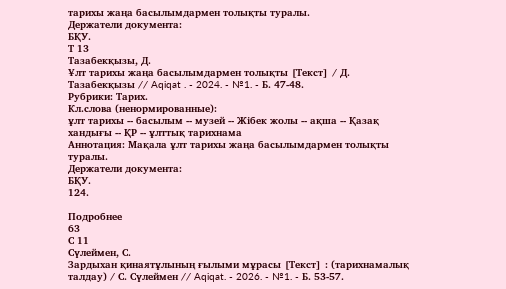тарихы жаңа басылымдармен толықты туралы.
Держатели документа:
БҚУ.
Т 13
Тазабекқызы, Д.
Ұлт тарихы жаңа басылымдармен толықты [Текст] / Д. Тазабекқызы // Aqiqat . - 2024. - №1. - Б. 47-48.
Рубрики: Тарих.
Кл.слова (ненормированные):
ұлт тарихы -- басылым -- музей -- Жібек жолы -- ақша -- Қазақ хандығы -- ҚР -- ұлттық тарихнама
Аннотация: Мақала ұлт тарихы жаңа басылымдармен толықты туралы.
Держатели документа:
БҚУ.
124.

Подробнее
63
С 11
Сүлеймен, С.
Зардыхан қинаятұлының ғылыми мұрасы [Текст] : (тарихнамалық талдау) / С. Сүлеймен // Aqiqat. - 2026. - №1. - Б. 53-57.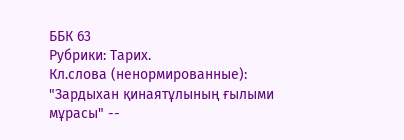ББК 63
Рубрики: Тарих.
Кл.слова (ненормированные):
"Зардыхан қинаятұлының ғылыми мұрасы" --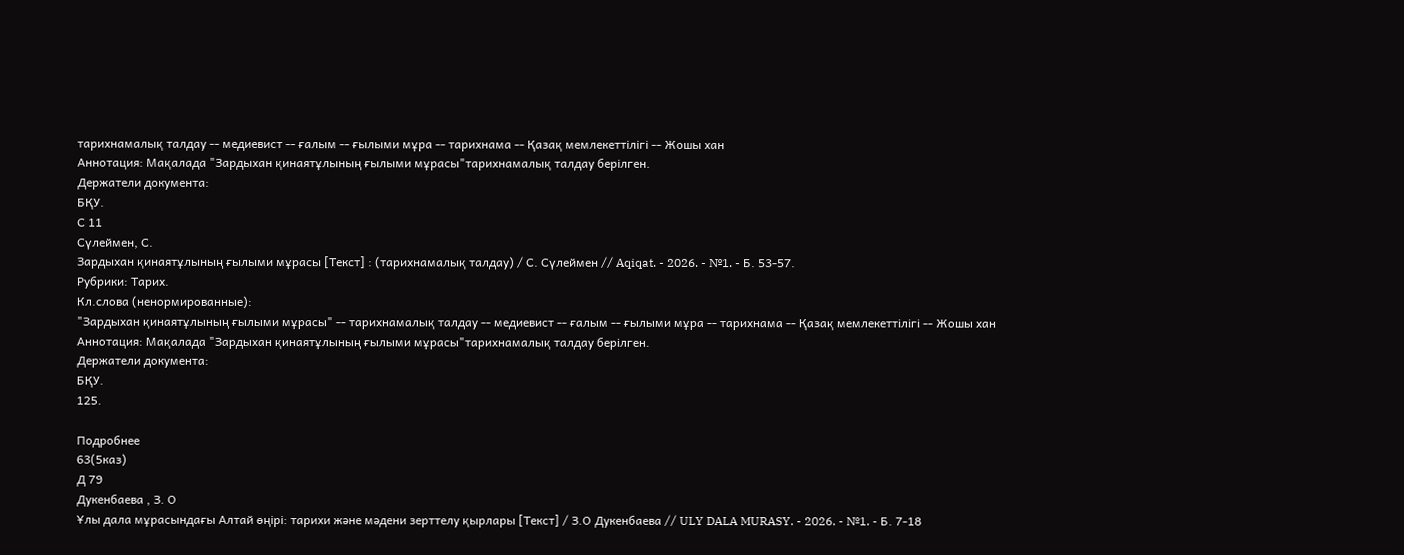тарихнамалық талдау -- медиевист -- ғалым -- ғылыми мұра -- тарихнама -- Қазақ мемлекеттілігі -- Жошы хан
Аннотация: Мақалада "Зардыхан қинаятұлының ғылыми мұрасы"тарихнамалық талдау берілген.
Держатели документа:
БҚУ.
С 11
Сүлеймен, С.
Зардыхан қинаятұлының ғылыми мұрасы [Текст] : (тарихнамалық талдау) / С. Сүлеймен // Aqiqat. - 2026. - №1. - Б. 53-57.
Рубрики: Тарих.
Кл.слова (ненормированные):
"Зардыхан қинаятұлының ғылыми мұрасы" -- тарихнамалық талдау -- медиевист -- ғалым -- ғылыми мұра -- тарихнама -- Қазақ мемлекеттілігі -- Жошы хан
Аннотация: Мақалада "Зардыхан қинаятұлының ғылыми мұрасы"тарихнамалық талдау берілген.
Держатели документа:
БҚУ.
125.

Подробнее
63(5каз)
Д 79
Дукенбаева , З. О
Ұлы дала мұрасындағы Алтай өңірі: тарихи және мәдени зерттелу қырлары [Текст] / З.О Дукенбаева // ULY DALA MURASY. - 2026. - №1. - Б. 7-18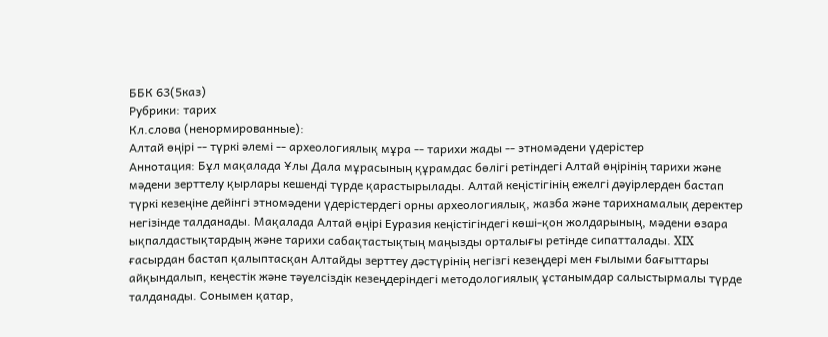ББК 63(5каз)
Рубрики: тарих
Кл.слова (ненормированные):
Алтай өңірі -- түркі әлемі -- археологиялық мұра -- тарихи жады -- этномәдени үдерістер
Аннотация: Бұл мақалада Ұлы Дала мұрасының құрамдас бөлігі ретіндегі Алтай өңірінің тарихи және мәдени зерттелу қырлары кешенді түрде қарастырылады. Алтай кеңістігінің ежелгі дәуірлерден бастап түркі кезеңіне дейінгі этномәдени үдерістердегі орны археологиялық, жазба және тарихнамалық деректер негізінде талданады. Мақалада Алтай өңірі Еуразия кеңістігіндегі көші-қон жолдарының, мәдени өзара ықпалдастықтардың және тарихи сабақтастықтың маңызды орталығы ретінде сипатталады. XIX ғасырдан бастап қалыптасқан Алтайды зерттеу дәстүрінің негізгі кезеңдері мен ғылыми бағыттары айқындалып, кеңестік және тәуелсіздік кезеңдеріндегі методологиялық ұстанымдар салыстырмалы түрде талданады. Сонымен қатар,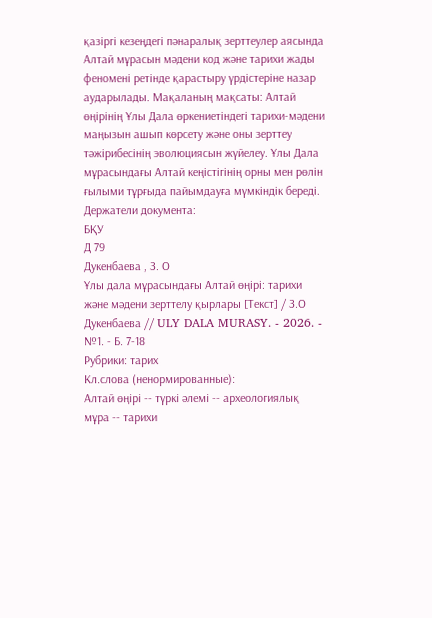қазіргі кезеңдегі пәнаралық зерттеулер аясында Алтай мұрасын мәдени код және тарихи жады феномені ретінде қарастыру үрдістеріне назар аударылады. Мақаланың мақсаты: Алтай өңірінің Ұлы Дала өркениетіндегі тарихи-мәдени маңызын ашып көрсету және оны зерттеу тәжірибесінің эволюциясын жүйелеу. Ұлы Дала мұрасындағы Алтай кеңістігінің орны мен рөлін ғылыми тұрғыда пайымдауға мүмкіндік береді.
Держатели документа:
БҚУ
Д 79
Дукенбаева , З. О
Ұлы дала мұрасындағы Алтай өңірі: тарихи және мәдени зерттелу қырлары [Текст] / З.О Дукенбаева // ULY DALA MURASY. - 2026. - №1. - Б. 7-18
Рубрики: тарих
Кл.слова (ненормированные):
Алтай өңірі -- түркі әлемі -- археологиялық мұра -- тарихи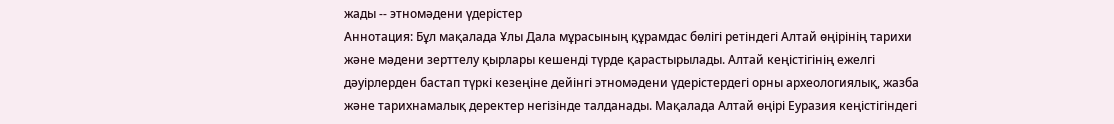жады -- этномәдени үдерістер
Аннотация: Бұл мақалада Ұлы Дала мұрасының құрамдас бөлігі ретіндегі Алтай өңірінің тарихи және мәдени зерттелу қырлары кешенді түрде қарастырылады. Алтай кеңістігінің ежелгі дәуірлерден бастап түркі кезеңіне дейінгі этномәдени үдерістердегі орны археологиялық, жазба және тарихнамалық деректер негізінде талданады. Мақалада Алтай өңірі Еуразия кеңістігіндегі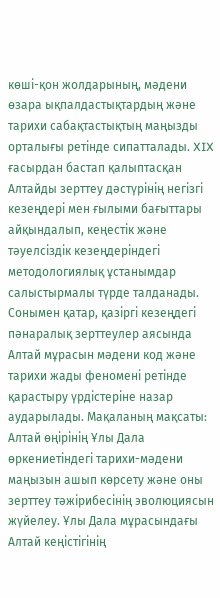көші-қон жолдарының, мәдени өзара ықпалдастықтардың және тарихи сабақтастықтың маңызды орталығы ретінде сипатталады. XIX ғасырдан бастап қалыптасқан Алтайды зерттеу дәстүрінің негізгі кезеңдері мен ғылыми бағыттары айқындалып, кеңестік және тәуелсіздік кезеңдеріндегі методологиялық ұстанымдар салыстырмалы түрде талданады. Сонымен қатар, қазіргі кезеңдегі пәнаралық зерттеулер аясында Алтай мұрасын мәдени код және тарихи жады феномені ретінде қарастыру үрдістеріне назар аударылады. Мақаланың мақсаты: Алтай өңірінің Ұлы Дала өркениетіндегі тарихи-мәдени маңызын ашып көрсету және оны зерттеу тәжірибесінің эволюциясын жүйелеу. Ұлы Дала мұрасындағы Алтай кеңістігінің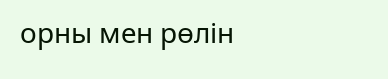орны мен рөлін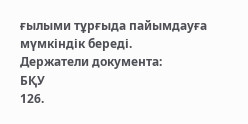ғылыми тұрғыда пайымдауға мүмкіндік береді.
Держатели документа:
БҚУ
126.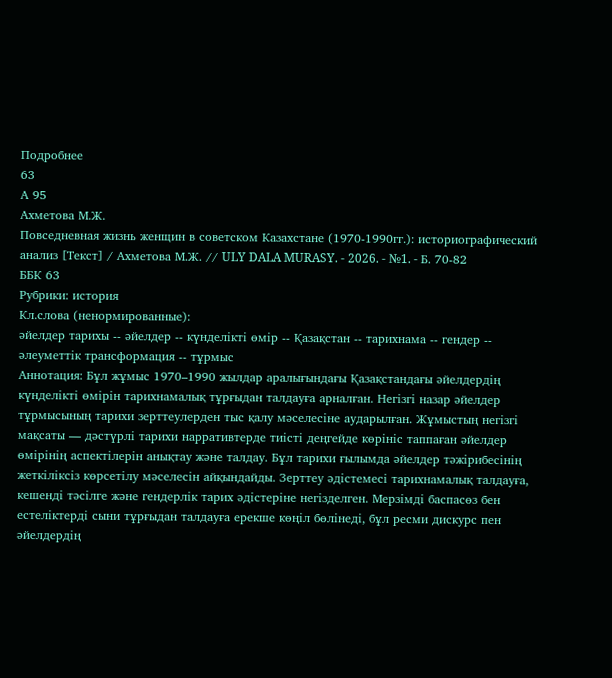Подробнее
63
А 95
Ахметова М.Ж.
Повседневная жизнь женщин в советском Казахстане (1970-1990гг.): историографический анализ [Текст] / Ахметова М.Ж. // ULY DALA MURASY. - 2026. - №1. - Б. 70-82
ББК 63
Рубрики: история
Кл.слова (ненормированные):
әйелдер тарихы -- әйелдер -- күнделікті өмір -- Қазақстан -- тарихнама -- гендер -- әлеуметтік трансформация -- тұрмыс
Аннотация: Бұл жұмыс 1970–1990 жылдар аралығындағы Қазақстандағы әйелдердің күнделікті өмірін тарихнамалық тұрғыдан талдауға арналған. Негізгі назар әйелдер тұрмысының тарихи зерттеулерден тыс қалу мәселесіне аударылған. Жұмыстың негізгі мақсаты — дәстүрлі тарихи нарративтерде тиісті деңгейде көрініс таппаған әйелдер өмірінің аспектілерін анықтау және талдау. Бұл тарихи ғылымда әйелдер тәжірибесінің жеткіліксіз көрсетілу мәселесін айқындайды. Зерттеу әдістемесі тарихнамалық талдауға, кешенді тәсілге және гендерлік тарих әдістеріне негізделген. Мерзімді баспасөз бен естеліктерді сыни тұрғыдан талдауға ерекше көңіл бөлінеді, бұл ресми дискурс пен әйелдердің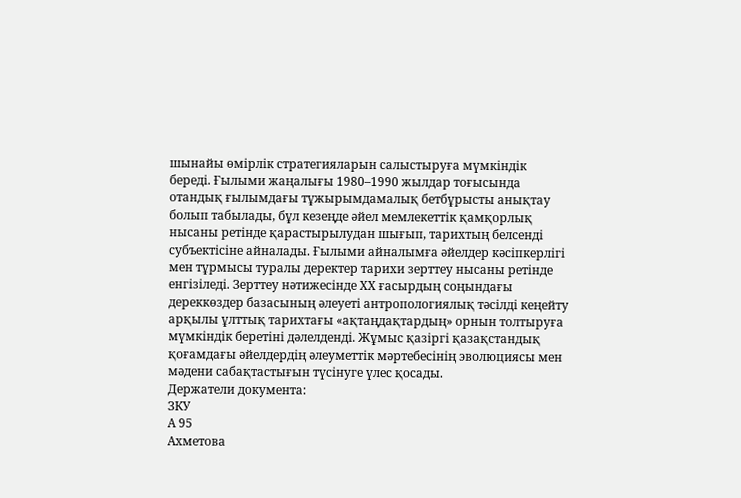шынайы өмірлік стратегияларын салыстыруға мүмкіндік береді. Ғылыми жаңалығы 1980–1990 жылдар тоғысында отандық ғылымдағы тұжырымдамалық бетбұрысты анықтау болып табылады, бұл кезеңде әйел мемлекеттік қамқорлық нысаны ретінде қарастырылудан шығып, тарихтың белсенді субъектісіне айналады. Ғылыми айналымға әйелдер кәсіпкерлігі мен тұрмысы туралы деректер тарихи зерттеу нысаны ретінде енгізіледі. Зерттеу нәтижесінде ХХ ғасырдың соңындағы дереккөздер базасының әлеуеті антропологиялық тәсілді кеңейту арқылы ұлттық тарихтағы «ақтаңдақтардың» орнын толтыруға мүмкіндік беретіні дәлелденді. Жұмыс қазіргі қазақстандық қоғамдағы әйелдердің әлеуметтік мәртебесінің эволюциясы мен мәдени сабақтастығын түсінуге үлес қосады.
Держатели документа:
ЗКУ
А 95
Ахметова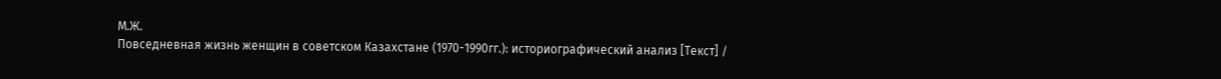М.Ж.
Повседневная жизнь женщин в советском Казахстане (1970-1990гг.): историографический анализ [Текст] /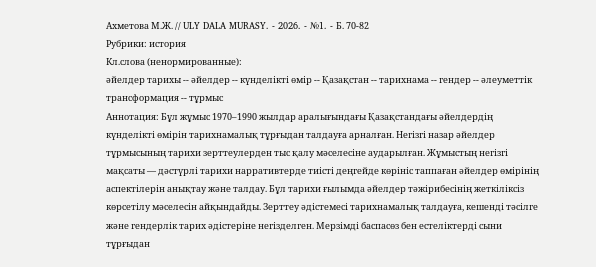Ахметова М.Ж. // ULY DALA MURASY. - 2026. - №1. - Б. 70-82
Рубрики: история
Кл.слова (ненормированные):
әйелдер тарихы -- әйелдер -- күнделікті өмір -- Қазақстан -- тарихнама -- гендер -- әлеуметтік трансформация -- тұрмыс
Аннотация: Бұл жұмыс 1970–1990 жылдар аралығындағы Қазақстандағы әйелдердің күнделікті өмірін тарихнамалық тұрғыдан талдауға арналған. Негізгі назар әйелдер тұрмысының тарихи зерттеулерден тыс қалу мәселесіне аударылған. Жұмыстың негізгі мақсаты — дәстүрлі тарихи нарративтерде тиісті деңгейде көрініс таппаған әйелдер өмірінің аспектілерін анықтау және талдау. Бұл тарихи ғылымда әйелдер тәжірибесінің жеткіліксіз көрсетілу мәселесін айқындайды. Зерттеу әдістемесі тарихнамалық талдауға, кешенді тәсілге және гендерлік тарих әдістеріне негізделген. Мерзімді баспасөз бен естеліктерді сыни тұрғыдан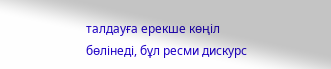талдауға ерекше көңіл бөлінеді, бұл ресми дискурс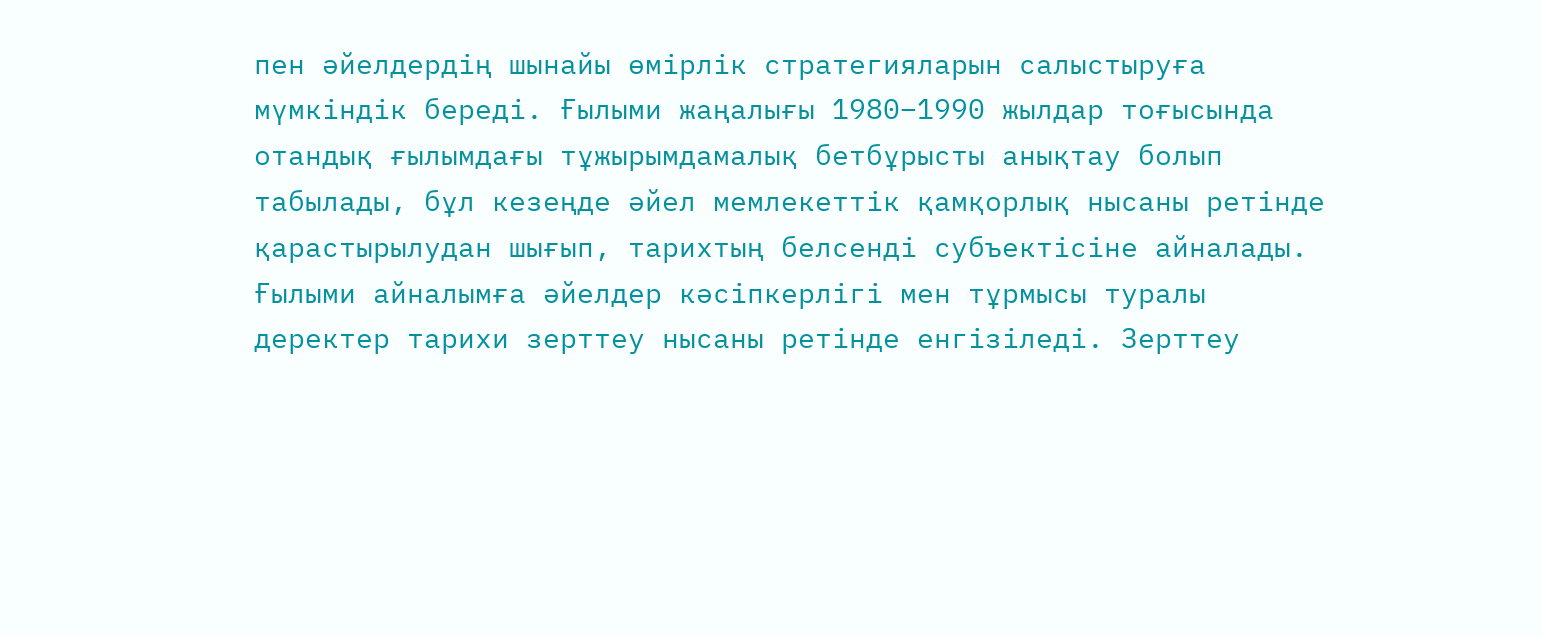пен әйелдердің шынайы өмірлік стратегияларын салыстыруға мүмкіндік береді. Ғылыми жаңалығы 1980–1990 жылдар тоғысында отандық ғылымдағы тұжырымдамалық бетбұрысты анықтау болып табылады, бұл кезеңде әйел мемлекеттік қамқорлық нысаны ретінде қарастырылудан шығып, тарихтың белсенді субъектісіне айналады. Ғылыми айналымға әйелдер кәсіпкерлігі мен тұрмысы туралы деректер тарихи зерттеу нысаны ретінде енгізіледі. Зерттеу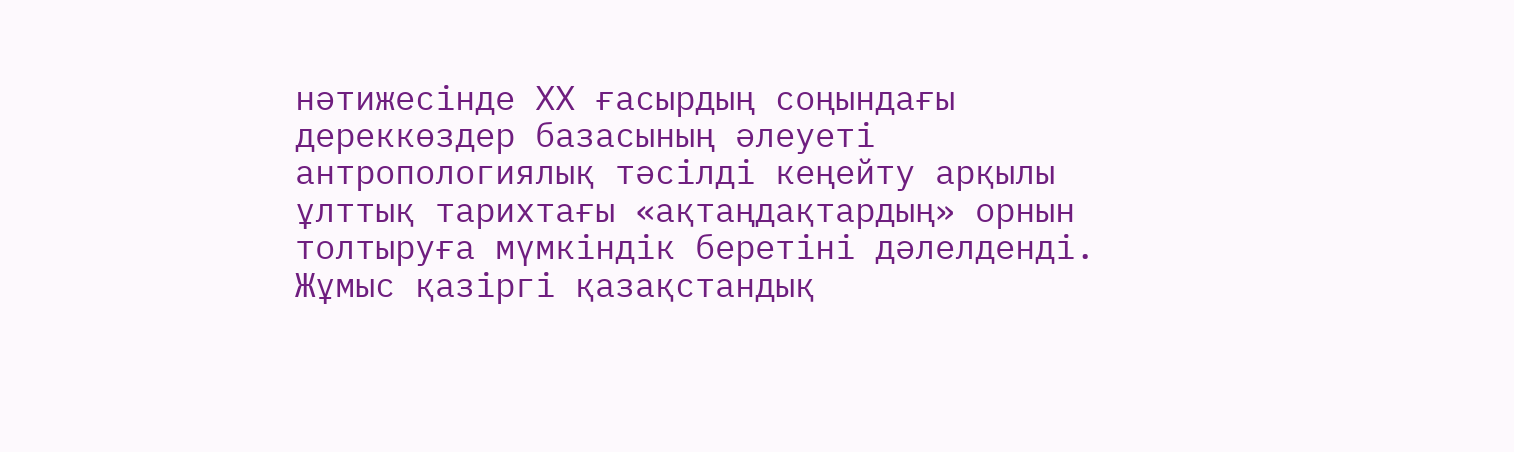нәтижесінде ХХ ғасырдың соңындағы дереккөздер базасының әлеуеті антропологиялық тәсілді кеңейту арқылы ұлттық тарихтағы «ақтаңдақтардың» орнын толтыруға мүмкіндік беретіні дәлелденді. Жұмыс қазіргі қазақстандық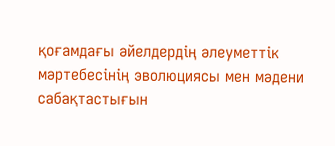қоғамдағы әйелдердің әлеуметтік мәртебесінің эволюциясы мен мәдени сабақтастығын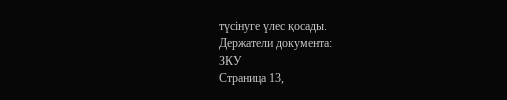түсінуге үлес қосады.
Держатели документа:
ЗКУ
Страница 13,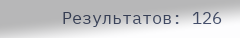Результатов: 126